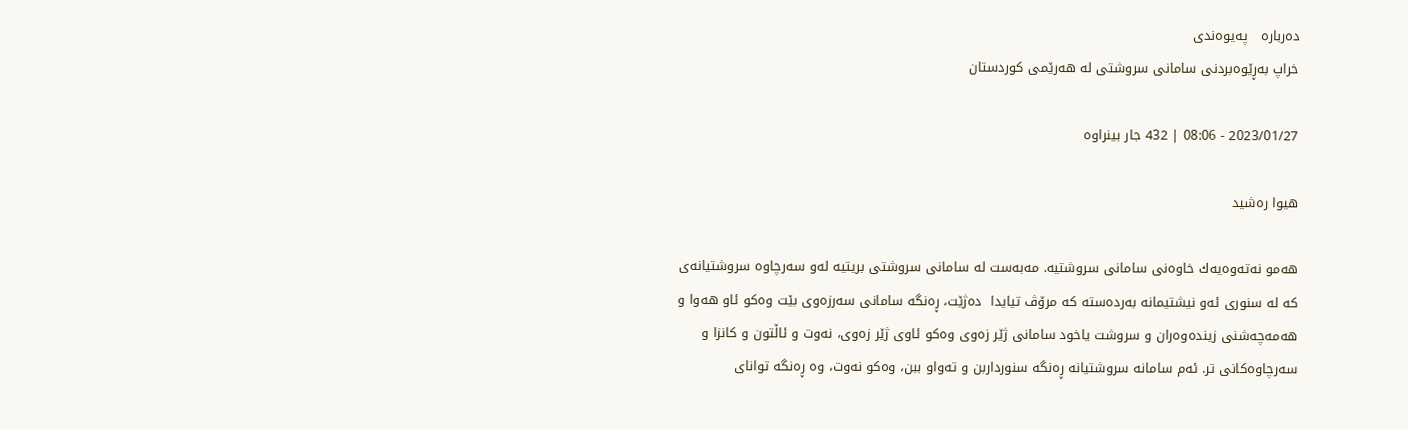ده‌رباره‌   په‌یوه‌ندی
خراپ به‌ڕێوه‌بردنى سامانى سروشتى له‌ هه‌رێمى كوردستان

2023/01/27 - 08:06 | 432 جار بینراوە

هیوا ره‌شید

هه‌مو نه‌ته‌وه‌یه‌ك خاوه‌نى سامانى سروشتیه‌. مه‌به‌ست له‌ سامانى سروشتى بریتیه‌ له‌و سه‌رچاوه‌ سروشتیانه‌ى كه‌ له‌ سنورى ئه‌و نیشتیمانه‌ به‌رده‌سته‌ كه‌ مرۆڤ تیایدا  ده‌ژێت، ڕه‌نگه‌ سامانى سه‌رزه‌وى بێت وه‌كو ئاو هه‌وا و هه‌مه‌چه‌شنى زینده‌وه‌ران و سروشت یاخود سامانى ژێر زه‌وى وه‌كو ئاوى ژێر زه‌وى، نه‌وت و ئاڵتون و كانزا و سه‌رچاوه‌كانى تر. ئه‌م سامانه‌ سروشتیانه‌ ڕه‌نگه‌ سنورداربن و ته‌واو ببن، وه‌كو نه‌وت، وه‌ ڕه‌نگه‌ تواناى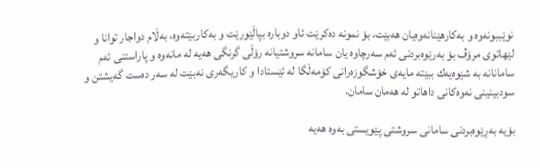نوێببونه‌وه‌ و به‌كارهێنانه‌وه‌یان هه‌بێت، بۆ نمونه‌ ده‌كرێت ئاو دوباره‌ بپاڵێورێت و به‌كاربێته‌وه‌، به‌ڵام دواجار توانا و لێهاتوى مرۆڤ بۆ به‌رێوه‌بردنى ئه‌م سه‌رچاوه‌ یان سامانه‌ سروشتیانه‌ رۆڵى گرنگى هه‌یه‌ له‌ مانه‌وه‌ و پاراستنى ئه‌م سامانانه‌ به‌ شێوه‌یه‌ك ببێته‌ مایه‌ى خۆشگوزه‌رانى كۆمه‌ڵگا له‌ ئێستادا و كاریگه‌رى نه‌بێت له‌ سه‌ر ده‌ست گه‌یشتن و سودبینینى نه‌وه‌كانى داهاتو له‌ هه‌مان سامان.

بۆیه‌ به‌ڕێوه‌بردنى سامانى سروشتی پێویستى به‌وه‌ هه‌یه‌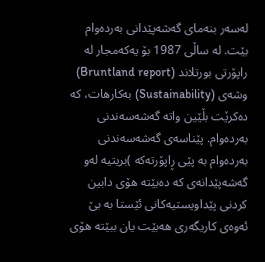له‌سه‌ر بنه‌ماى گه‌شه‌پێدانى به‌رده‌وام بێت. له‌ ساڵى 1987 بۆ یه‌كه‌مجار له‌ راپۆرتى بورتلاند (Bruntland report) وشه‌ى (Sustainability) به‌كارهات، كه‌ ده‌كرێت بڵێین واته‌ گه‌شه‌سه‌ندنى به‌رده‌وام. پێناسه‌ى گه‌شه‌سه‌ندنى به‌رده‌وام به‌ پێى ڕاپۆرته‌كه‌ )بریتیه‌ له‌و گه‌شه‌پێدانه‌ى كه‌ ده‌بێته‌ هۆى دابین كردنى پێداویستیه‌كانى ئێستا به‌ بێ ئه‌وه‌ى كاریگه‌رى هه‌بێت یان ببێته‌ هۆى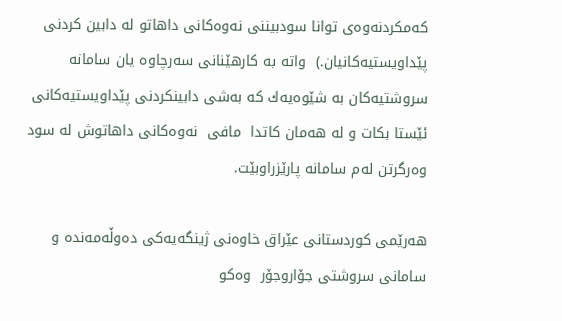كه‌مكردنه‌وه‌ى توانا سودبیننی نه‌وه‌كانى داهاتو له‌ دابین كردنى پێداویستیه‌كانیان.)  واته‌ به‌ كارهێنانى سه‌رچاوه‌ یان سامانه‌ سروشتیه‌كان به‌ شێوه‌یه‌ك كه‌ به‌شى دابینكردنى پێداویستیه‌كانى ئێستا بكات و له‌ هه‌مان كاتدا  مافى  نه‌وه‌كانى داهاتوش له‌ سود وه‌رگرتن له‌م سامانه‌ پارێزراوبێت.

هه‌رێمى كوردستانى عێراق خاوه‌نى ژینگه‌یه‌كى ده‌وڵه‌مه‌نده‌ و سامانى سروشتى جۆاروجۆر  وه‌كو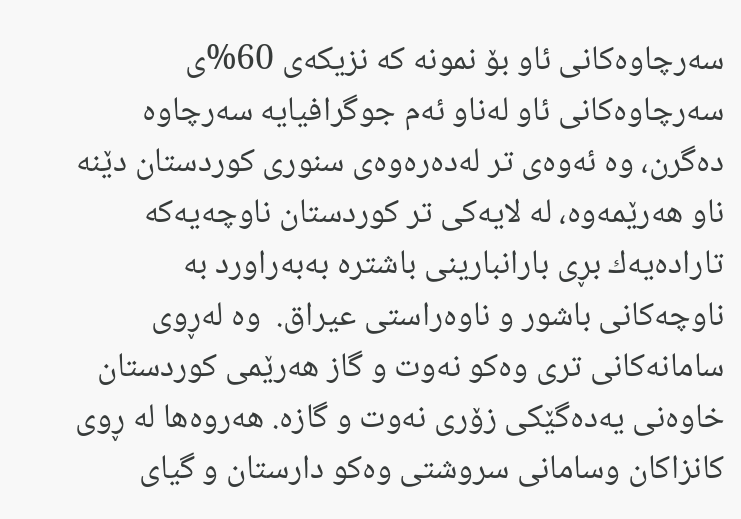سه‌رچاوه‌كانى ئاو بۆ نمونه‌ كه‌ نزیكه‌ى 60%ى سه‌رچاوه‌كانى ئاو له‌ناو ئه‌م جوگرافیایه‌ سه‌رچاوه‌ ده‌گرن، وه‌ ئه‌وه‌ى تر له‌ده‌ره‌وه‌ى سنورى كوردستان دێنه‌ ناو هه‌رێمه‌وه‌، له‌ لایه‌كى تر كوردستان ناوچه‌یه‌كه‌ تاراده‌یه‌ك بڕى بارانبارینى باشتره‌ به‌به‌راورد به‌ ناوچه‌كانى باشور و ناوه‌راستى عیراق.  وه‌ له‌ڕوى سامانه‌كانى ترى وه‌كو نه‌وت و گاز هه‌رێمى كوردستان خاوه‌نى یه‌ده‌گێكى زۆرى نه‌وت و گازه‌. هه‌روه‌ها له‌ ڕوى كانزاكان وسامانى سروشتى وه‌كو دارستان و گیاى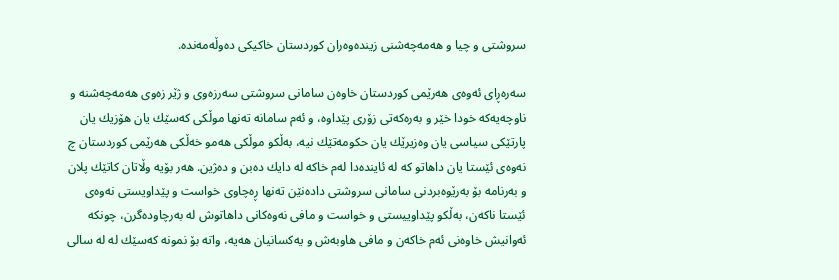سروشتى و چیا و هه‌مه‌چه‌شنى زینده‌وه‌ران كوردستان خاكیكى ده‌وڵه‌مه‌نده‌.

سه‌ره‌ڕاى ئه‌وه‌ى هه‌رێمى كوردستان خاوه‌ن سامانى سروشتى سه‌رزه‌وى و ژێر زه‌وى هه‌مه‌چه‌شنه‌ و ناوچه‌یه‌كه‌ خودا خێر و به‌ره‌كه‌تى زۆرى پێداوه‌، و ئه‌م سامانه‌ ته‌نها موڵكى كه‌سێك یان هۆزیك یان پارتێكى سیاسی یان وه‌زیرێك یان حكومه‌تێك نیه‌، به‌ڵكو موڵكى هه‌مو خه‌ڵكى هه‌رێمى كوردستان چ نه‌وه‌ى ئێستا یان داهاتو كه‌ له‌ ئاینده‌دا له‌م خاكه‌ له‌ دایك ده‌بن و ده‌ژین. هه‌ر بۆیه‌ وڵاتان كاتێك پلان و به‌رنامه‌ بۆ به‌رێوه‌بردنى سامانى سروشتى داده‌نێن ته‌نها ڕه‌چاوى خواست و پێداویستى نه‌وه‌ى ئێستا ناكه‌ن، به‌ڵكو پێداوییستى و خواست و مافى نه‌وه‌كانى داهاتوش له‌ به‌رچاوده‌گرن، چونكه‌ ئه‌وانیش خاوه‌نى ئه‌م خاكه‌ن و مافى هاوبه‌ش و یه‌كسانیان هه‌یه‌، واته‌ بۆ نمونه‌ كه‌سێك له‌ له‌ سالى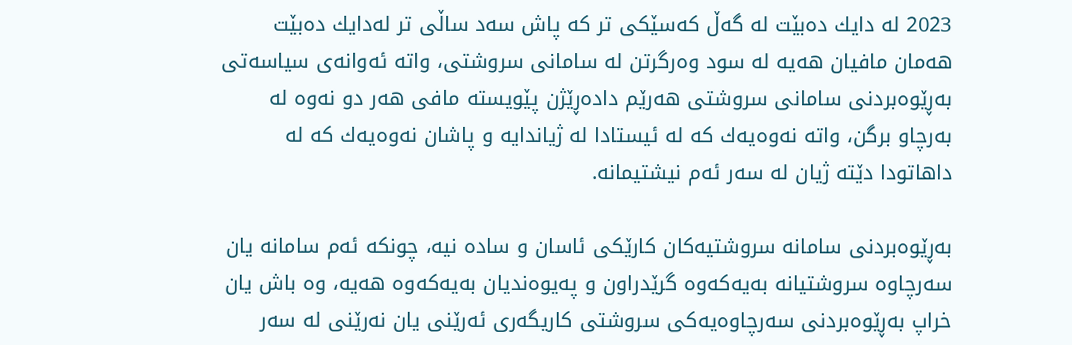2023 له‌ دایك ده‌بێت له‌ گه‌ڵ كه‌سێكى تر كه‌ پاش سه‌د ساڵى تر له‌دایك ده‌بێت هه‌مان مافیان هه‌یه‌ له‌ سود وه‌رگرتن له‌ سامانى سروشتى، واته‌ ئه‌وانه‌ى سیاسه‌تى به‌ڕێوه‌بردنى سامانى سروشتى هه‌رێم داده‌ڕێژن پێویسته‌ مافى هه‌ر دو نه‌وه‌ له‌ به‌رچاو برگن، واته‌ نه‌وه‌یه‌ك كه‌ له‌ ئیستادا له‌ ژیاندایه‌ و پاشان نه‌وه‌یه‌ك كه‌ له‌ داهاتودا دێته‌ ژیان له‌ سه‌ر ئه‌م نیشتیمانه‌.

به‌ڕێوه‌بردنى سامانه‌ سروشتیه‌كان كارێكى ئاسان و ساده‌ نیه‌، چونكه‌ ئه‌م سامانه‌ یان سه‌رچاوه‌ سروشتیانه‌ به‌یه‌كه‌وه‌ گرێدراون و په‌یوه‌ندیان به‌یه‌كه‌وه‌ هه‌یه‌، وه‌ باش یان خراپ به‌ڕێوه‌بردنى سه‌رچاوه‌یه‌كى سروشتى كاریگه‌رى ئه‌رێنى یان نه‌رێنى له‌ سه‌ر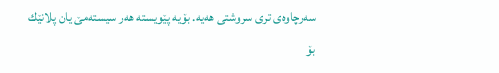سه‌رچاوه‌ی ترى سروشتى هه‌یه‌. بۆیه‌ پێویسته‌ هه‌ر سیسته‌مێ یان پلانێك بۆ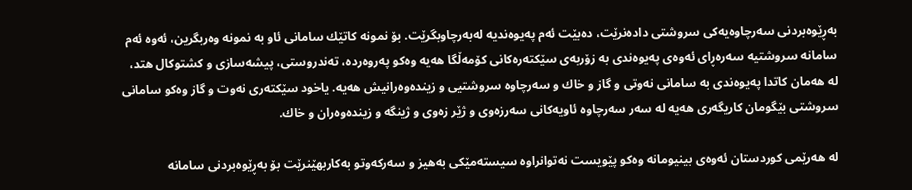به‌ڕێوه‌بردنى سه‌رچاوه‌یه‌كى سروشتى داده‌نرێت، ده‌بێت ئه‌م په‌یوه‌ندیه‌ له‌به‌رچاوبگرێت. بۆ نمونه‌ كاتێك سامانى ئاو به‌ نمونه‌ وه‌ربگرین، ئه‌وه‌ ئه‌م سامانه‌ سروشتیه‌ سه‌ره‌ڕاى ئه‌وه‌ى په‌یوه‌ندى به‌ زۆربه‌ى سێكته‌ره‌كانى كۆمه‌ڵگا هه‌یه‌ وه‌كو په‌روه‌رده‌، ته‌ندروستى، پیشه‌سازى و كشتوكال هتد، له‌ هه‌مان كاتدا په‌یوه‌ندى به‌ سامانى نه‌وتى و گاز و خاك و سه‌رچاوه‌ سروشتیى و زینده‌وه‌رانیش هه‌یه‌. یاخود سێكته‌رى نه‌وت و گاز وه‌كو سامانى سروشتى بێگومان كاریگه‌رى هه‌یه‌ له‌ سه‌ر سه‌رچاوه‌ ئاویه‌كانى سه‌رزه‌وى و ژێر زه‌وى و ژینگه‌ و زینده‌وه‌ران و خاك.

له‌ هه‌رێمى كوردستان ئه‌وه‌ى بینیومانه‌ وه‌كو پێویست نه‌توانراوه‌ سیسته‌مێكى به‌هیز و سه‌ركه‌وتو به‌كاربهێنرێت بۆ به‌ڕێوه‌بردنى سامانه‌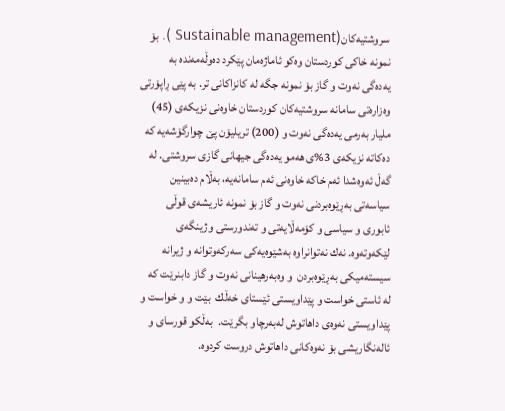سروشتیه‌كان(Sustainable management ). بۆ نمونه‌ خاكى كوردستان وه‌كو ئاماژه‌مان پێكرد ده‌وڵه‌مه‌نده‌ به‌ یه‌ده‌گى نه‌وت و گاز بۆ نمونه‌ جگه‌ له‌ كانزاكانى تر. به‌ پێى ڕاپۆرتى وه‌زاره‌تى سامانه‌ سروشتیه‌كان كوردستان خاوه‌نى نزیكه‌ى (45) ملیار به‌رمی یه‌ده‌گى نه‌وت و (200) تریلیۆن پێ چوارگۆشه‌یه‌ كه‌ ده‌كاته‌ نزیكه‌ى 3%ى هه‌مو یه‌ده‌گى جیهانى گازى سروشتى. له‌ گه‌ڵ ئه‌وه‌شدا ئه‌م خاكه‌ خاوه‌نى ئه‌م سامانه‌یه‌، به‌ڵام ده‌بینین سیاسه‌تى به‌ڕێوه‌بردنى نه‌وت و گاز بۆ نمونه‌ ئاریشه‌ى قوڵى ئابورى و سیاسى و كۆمه‌ڵایه‌تى و ته‌ندورستى وژینگه‌ى لێكه‌وته‌وه‌. نه‌ك نه‌توانراوه‌ به‌شێوه‌یه‌كى سه‌ركه‌وتوانه‌ و ژیرانه‌ سیسته‌میكى به‌ڕێوه‌بردن  و وه‌به‌رهینانى نه‌وت و گاز دابنرێت كه‌ له‌ ئاستى خواست و پێداویستى ئێستاى خه‌ڵك  بێت و و خواست و پێداویستى نه‌وه‌ى داهاتوش له‌به‌رچاو بگرێت.  به‌ڵكو قورساى و ئاله‌نگاریشی بۆ نه‌وه‌كانى داهاتوش دروست كردوه‌.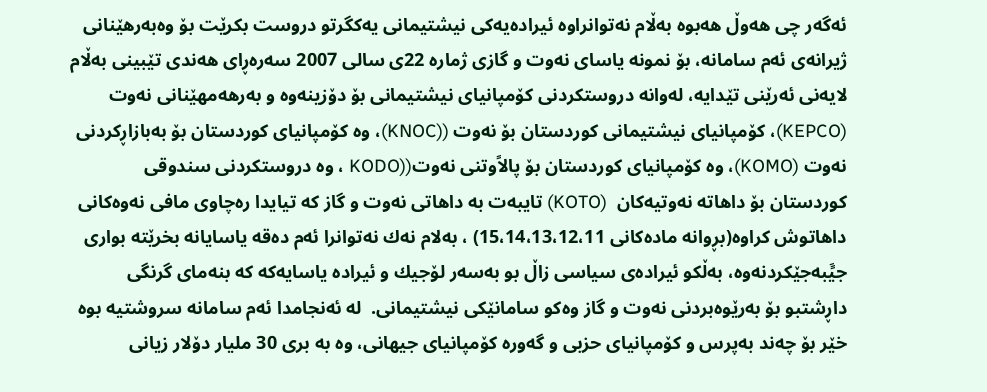ئه‌گه‌ر چى هه‌وڵ هه‌بوه‌ به‌ڵام نه‌توانراوه‌ ئیراده‌یه‌كى نیشتیمانى یه‌كگرتو دروست بكرێت بۆ وه‌به‌رهێنانى ژیرانه‌ى ئه‌م سامانه‌، بۆ نمونه‌ یاساى نه‌وت و گازى ژماره‌ 22ى سالى 2007 سه‌ره‌ڕاى هه‌ندى تێبینى به‌ڵام لایه‌نى ئه‌رێنى تێدایه‌، له‌وانه‌ دروستكردنى كۆمپانیاى نیشتیمانى بۆ دۆزینه‌وه‌ و به‌رهه‌مهێنانى نه‌وت (KEPCO)، كۆمپانیاى نیشتیمانى كوردستان بۆ نه‌وت ((KNOC)، وه‌ كۆمپانیاى كوردستان بۆ به‌بازاڕكردنى نه‌وت (KOMO)، وه‌ كۆمپانیاى كوردستان بۆ پالاًوتنى نه‌وت((KODO ، وه‌ دروستكردنى سندوقى كوردستان بۆ داهاته‌ نه‌وتیه‌كان  (KOTO) تایبه‌ت به‌ داهاتى نه‌وت و گاز كه‌ تیایدا ره‌چاوى مافى نه‌وه‌كانى داهاتوش كراوه‌(بڕوانه‌ ماده‌كانى 15،14،13،12،11) ، به‌لام نه‌ك نه‌توانرا ئه‌م ده‌قه‌ یاسایانه‌ بخرێته‌ بوارى جیًَبه‌جێكردنه‌وه‌، به‌ڵكو ئیراده‌ى سیاسى زاڵ بو به‌سه‌ر لۆجیك و ئیراده‌ یاسایه‌كه‌ كه‌ بنه‌ماى گرنگى داڕشتبو بۆ به‌رێوه‌بردنى نه‌وت و گاز وه‌كو سامانێكى نیشتیمانى.  له‌ ئه‌نجامدا ئه‌م سامانه‌ سروشتیه‌ بوه‌ خێر بۆ چه‌ند به‌پرس و كۆمپانیاى حزبى و گه‌وره‌ كۆمپانیای جیهانى، وه‌ به‌ برى 30 ملیار دۆلار زیانى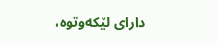داراى لێكه‌وتوه‌،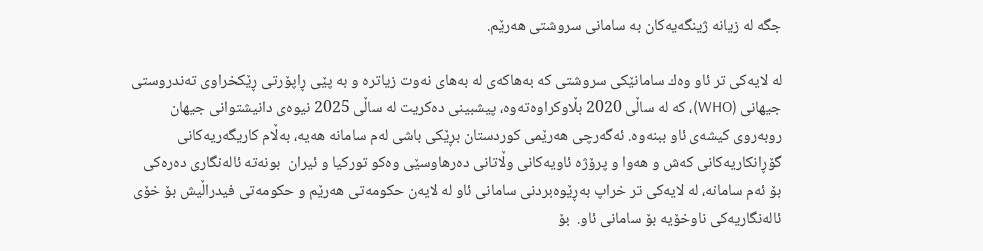جگه‌ له‌ زیانه‌ ژینگه‌یه‌كان به‌ سامانى سروشتى هه‌رێم.

له‌ لایه‌كى تر ئاو وه‌ك سامانێكى سروشتى كه‌ به‌هاكه‌ى له‌ به‌هاى نه‌وت زیاتره‌ و به‌ پێى ڕاپۆرتى ڕێكخراوى ته‌ندروستى جیهانى (WHO)، كه‌ له‌ ساڵى 2020 بڵاوكراوه‌ته‌وه‌، پیشبینى ده‌كریت له‌ ساڵى 2025 نیوه‌ى دانیشتوانى جیهان روبه‌روى كیشه‌ى ئاو ببنه‌وه‌. ئه‌گه‌رچى هه‌رێمى كوردستان بڕێكى باشى له‌م سامانه‌ هه‌یه‌، به‌ڵام كاریگه‌ریه‌كانى گۆڕانكاریه‌كانى كه‌ش و هه‌وا و پرۆژه‌ ئاویه‌كانى وڵاتانى ده‌رهاوسێى وه‌كو توركیا و ئیران  بونه‌ته‌ ئاله‌نگارى ده‌ره‌كى بۆ ئه‌م سامانه‌، له‌ لایه‌كى تر خراپ به‌ڕێوه‌بردنى سامانى ئاو له‌ لایه‌ن حكومه‌تى هه‌رێم و حكومه‌تى فیدراڵیش بۆ خۆى ئاله‌نگاریه‌كى ناوخۆیه‌ بۆ سامانى ئاو.  بۆ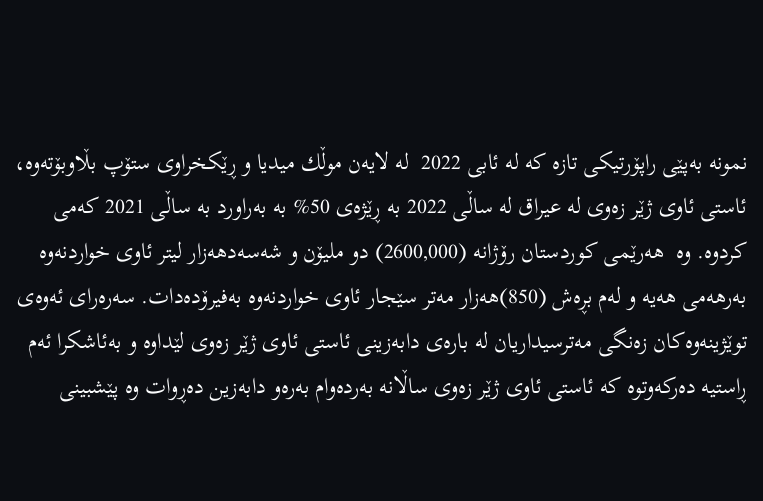نمونه‌ به‌پێى راپۆرتیكى تازه‌ كه‌ له‌ ئابى 2022  له‌ لایه‌ن موڵك میدیا و ڕێكخراوى ستۆپ بڵاوبۆته‌وه‌، ئاستى ئاوى ژێر زه‌وى له‌ عیراق له‌ ساڵى 2022 به‌ ڕێژه‌ى 50% به‌ به‌راورد به‌ ساڵى 2021 كه‌مى كردوه‌. وه‌  هه‌رێمى كوردستان رۆژانه‌ (2600,000) دو ملیۆن و شه‌سه‌دهه‌زار لیتر ئاوى خواردنه‌وه‌ به‌رهه‌مى هه‌یه‌ و له‌م بڕه‌ش (850)هه‌زار مه‌تر سێجار ئاوى خواردنه‌وه‌ به‌فیرۆده‌دات. سه‌ره‌راى ئه‌وه‌ى توێژینه‌وه‌كان زه‌نگى مه‌ترسیداریان له‌ باره‌ى دابه‌زینى ئاستى ئاوى ژێر زه‌وى لێداوه‌ و به‌ئاشكرا ئه‌م ڕاستیه‌ ده‌ركه‌وتوه‌ كه‌ ئاستى ئاوى ژێر زه‌وى ساڵانه‌ به‌رده‌وام به‌ره‌و دابه‌زین ده‌ڕوات وه‌ پێشبینى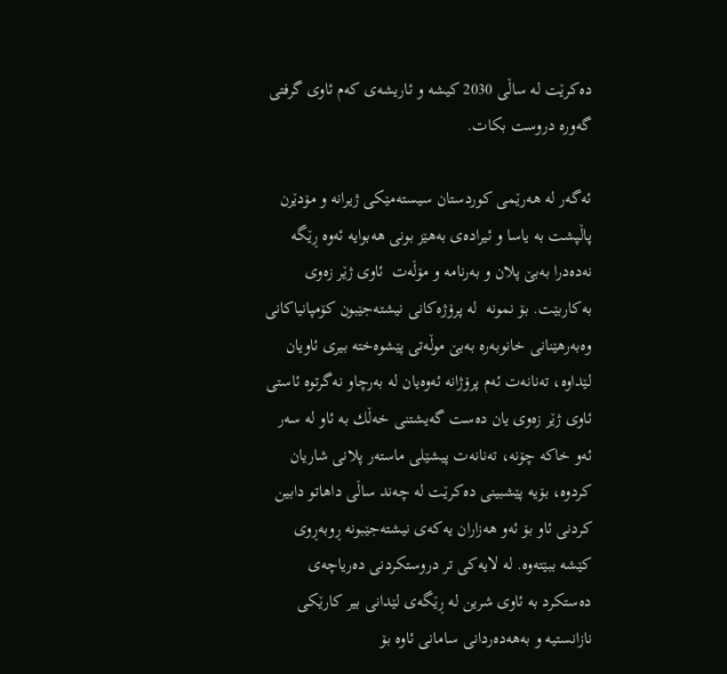ده‌كرێت له‌ ساڵى 2030 كیشه‌ و ئاریشه‌ى كه‌م ئاوى گرفتى گه‌وره‌ دروست بكات.

ئه‌گه‌ر له‌ هه‌رێمى كوردستان سیسته‌مێكى ژیرانه‌ و مۆدێرن پاڵپشت به‌ یاسا و ئیراده‌ى به‌هێز بونى هه‌بوایه‌ ئه‌وه‌ ڕێگه‌ نه‌ده‌درا به‌بێ پلان و به‌رنامه‌ و مۆڵه‌ت  ئاوى ژێر زه‌وى به‌كاربێت. بۆ نمونه‌  له‌ پرۆژه‌كانى نیشته‌جێبون كۆمپانیاكانى وه‌به‌رهێنانى خانوبه‌ره‌ به‌بێ موڵه‌تى پێشوه‌خته‌ بیرى ئاویان لێداوه‌، ته‌نانه‌ت ئه‌م پرۆژانه‌ ئه‌وه‌یان له‌ به‌رچاو نه‌گرتوه‌ ئاستى ئاوى ژێر زه‌وى یان ده‌ست گه‌یشتنى خه‌ڵك به‌ ئاو له‌ سه‌ر ئه‌و خاكه‌ چۆنه‌، ته‌نانه‌ت پیشێلى ماسته‌ر پلانى شاریان كردوه‌، بۆیه‌ پێشبینى ده‌كرێت له‌ چه‌ند ساڵى داهاتو دابین كردنى ئاو بۆ ئه‌و هه‌زاران یه‌كه‌ى نیشته‌جێبونه‌ ڕوبه‌ڕوى كێشه‌ ببێته‌وه‌. له‌ لایه‌كى تر دروستكردنى ده‌ریاچه‌ى ده‌ستكرد به‌ ئاوى شرین له‌ ڕێگه‌ى لێدانى بیر كارێكى نازانستیه‌ و به‌هه‌ده‌ردانى سامانى ئاوه‌ بۆ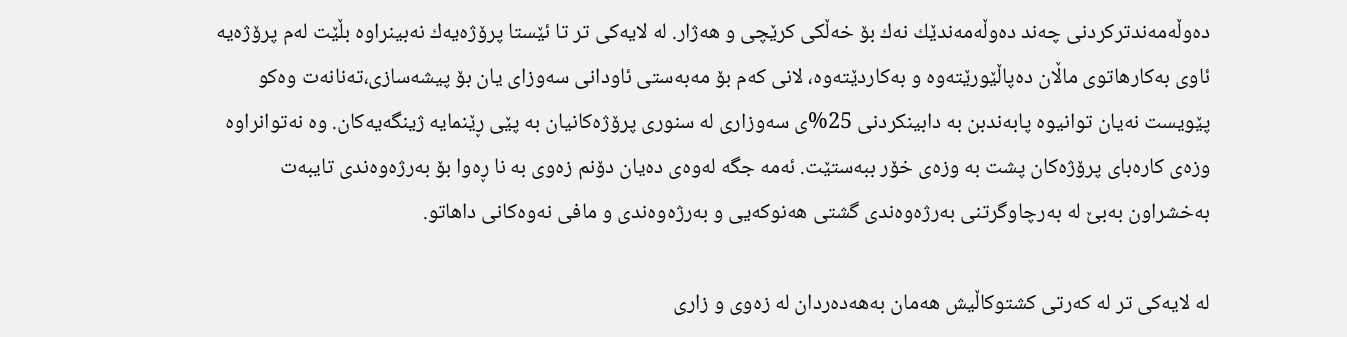ده‌وڵه‌مه‌ندتركردنى چه‌ند ده‌وڵه‌مه‌ندێك نه‌ك بۆ خه‌ڵكى كرێچى و هه‌ژار. له‌ لایه‌كى تر تا ئێستا پرۆژه‌یه‌ك نه‌بینراوه‌ بڵێت له‌م پرۆژه‌یه‌ ئاوى به‌كارهاتوى ماڵان ده‌پاڵێورێته‌وه‌ و به‌كاردێته‌وه‌، لانى كه‌م بۆ مه‌به‌ستى ئاودانى سه‌وزاى یان بۆ پیشه‌سازى،ته‌نانه‌ت وه‌كو پێویست نه‌یان توانیوه‌ پابه‌ندبن به‌ دابینكردنى 25%ى سه‌وزارى له‌ سنورى پرۆژه‌كانیان به‌ پێى ڕێنمایه‌ ژینگه‌یه‌كان. وه‌ نه‌توانراوه‌ وزه‌ى كاره‌باى پرۆژه‌كان پشت به‌ وزه‌ى خۆر ببه‌ستێت. ئه‌مه‌ جگه‌ له‌وه‌ى ده‌یان دۆنم زه‌وى به‌ نا ڕه‌وا بۆ به‌رژه‌وه‌ندى تایبه‌ت به‌خشراون به‌بێ له‌ به‌رچاوگرتنى به‌رژه‌وه‌ندى گشتى هه‌نوكه‌یی و به‌رژه‌وه‌ندى و مافى نه‌وه‌كانى داهاتو.

له‌ لایه‌كى تر له‌ كه‌رتى كشتوكاڵیش هه‌مان به‌هه‌ده‌ردان له‌ زه‌وى و زارى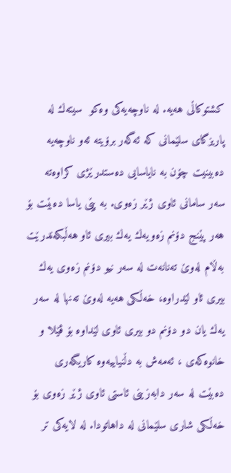كشتوكاڵى هه‌یه‌. له‌ ناوچه‌یه‌كى وه‌كو  سیته‌ك له‌ پاریزگاى سلێمانى كه‌ ئه‌گه‌ر برۆیته‌ ئه‌و ناوچه‌یه‌ ده‌بینیت چۆن به‌ نایاسایی ده‌ستدرێژى كراوه‌ته‌ سه‌ر سامانى ئاوى ژێر زه‌وى. به‌ پێى یاسا ده‌بێت بۆ هه‌ر پێنج دۆنم زه‌ویه‌ك یه‌ك بیرى ئاو هه‌ڵبكه‌ندرێت به‌ڵام له‌وێ ته‌نانه‌ت له‌ سه‌ر نیو دۆنم زه‌وى یه‌ك بیرى ئاو لێدراوه‌، خه‌ڵكى هه‌یه‌ له‌وێ ته‌نها له‌ سه‌ر یه‌ك یان دو دۆنم دو بیرى ئاوى لێداوه‌ بۆ ڤێلا و خانوه‌كه‌ى ، ئه‌مه‌ش به‌ دڵنیاییه‌وه‌ كاریگه‌رى ده‌بێت له‌ سه‌ر دابه‌زینى ئاستى ئاوى ژێر زه‌وى بۆ خه‌ڵكى شارى سلێمانى له‌ داهاتودا. له‌ لایه‌كى تر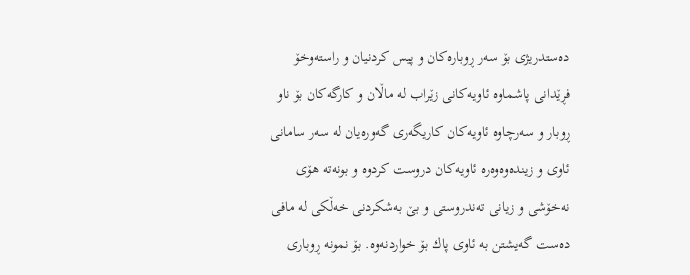ده‌ستدریژى بۆ سه‌ر ڕوباره‌كان و پیس كردنیان و راسته‌وخۆ فڕێدانى پاشماوه‌ ئاویه‌كانى زێراب له‌ ماڵان و كارگه‌كان بۆ ناو ڕوبار و سه‌رچاوه‌ ئاویه‌كان كاریگه‌رى گه‌وره‌یان له‌ سه‌ر سامانى ئاوى و زینده‌وه‌وه‌ره‌ ئاویه‌كان دروست كردوه‌ و بونه‌ته‌ هۆى نه‌خۆشى و زیانى ته‌ندروستى و بێ به‌شكردنى خه‌ڵكى له‌ مافى ده‌ست گه‌یشتن به‌ ئاوى پاك بۆ خواردنه‌وه‌. بۆ نمونه‌ ڕوبارى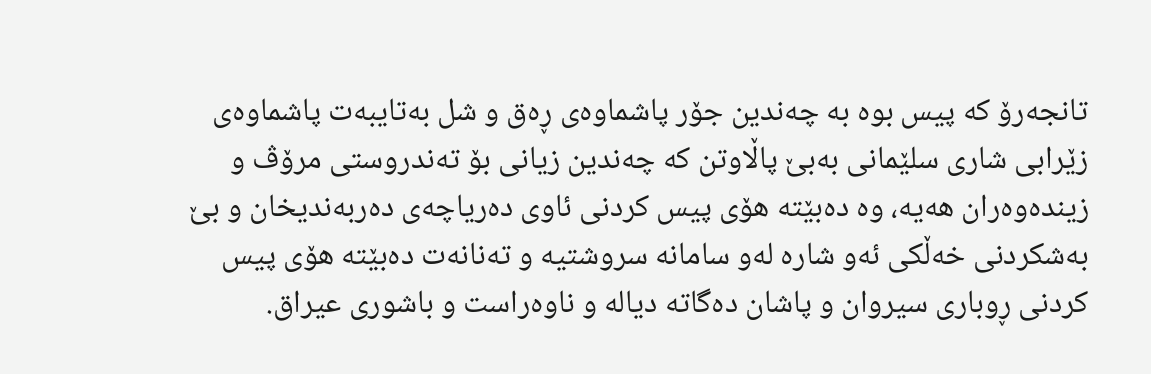تانجه‌رۆ كه‌ پیس بوه‌ به‌ چه‌ندین جۆر پاشماوه‌ى ڕه‌ق و شل به‌تایبه‌ت پاشماوه‌ى زێرابى شارى سلێمانى به‌بێ پاڵاوتن كه‌ چه‌ندین زیانى بۆ ته‌ندروستى مرۆڤ و زینده‌وه‌ران هه‌یه‌، وه‌ ده‌بێته‌ هۆى پیس كردنى ئاوى ده‌ریاچه‌ى ده‌ربه‌ندیخان و بێ به‌شكردنى خه‌ڵكى ئه‌و شاره‌ له‌و سامانه‌ سروشتیه‌ و ته‌نانه‌ت ده‌بێته‌ هۆى پیس كردنى ڕوبارى سیروان و پاشان ده‌گاته‌ دیاله‌ و ناوه‌راست و باشورى عیراق.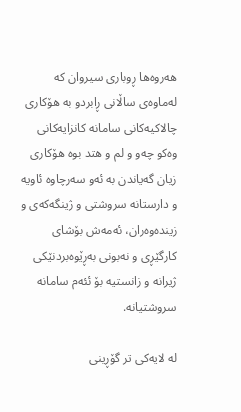هه‌روه‌ها ڕوبارى سیروان كه‌ له‌ماوه‌ى ساڵانى ڕابردو به‌ هۆكارى چالاكیه‌كانى سامانه‌ كانزایه‌كانى وه‌كو چه‌و و لم و هتد بوه‌ هۆكارى زیان گه‌یاندن به‌ ئه‌و سه‌رچاوه‌ ئاویه‌ و دارستانه‌ سروشتی و ژینگه‌كه‌ى و زینده‌وه‌ران، ئه‌مه‌ش بۆشاى كارگێڕى و نه‌بونى به‌ڕێوه‌بردنێكى ژیرانه‌ و زانستیه‌ بۆ ئئه‌م سامانه‌ سروشتیانه‌.

له‌ لایه‌كى تر گۆڕینى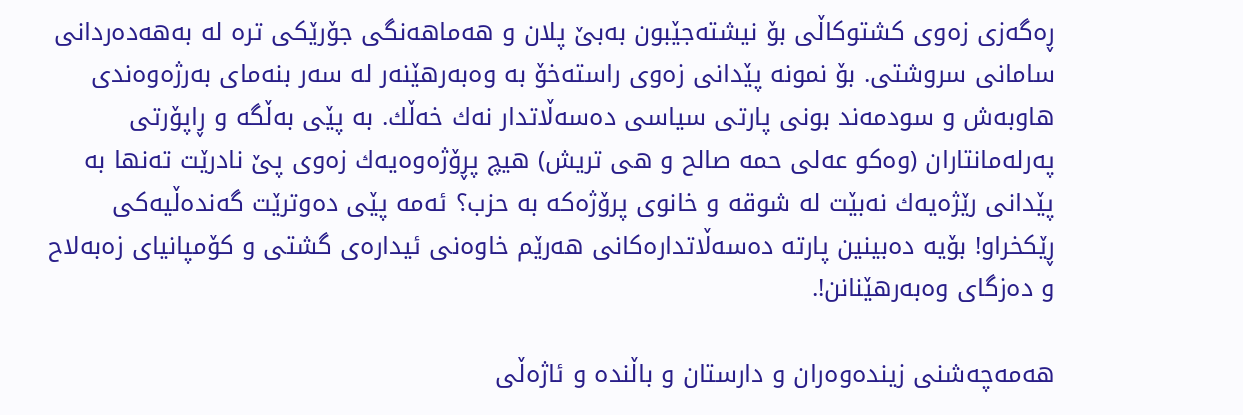ڕه‌گه‌زى زه‌وى كشتوكاڵى بۆ نیشته‌جێبون به‌بێ پلان و هه‌ماهه‌نگى جۆرێكى تره‌ له‌ به‌هه‌ده‌ردانى سامانى سروشتى. بۆ نمونه‌ پێدانى زه‌وى راسته‌خۆ به‌ وه‌به‌رهێنه‌ر له‌ سه‌ر بنه‌ماى به‌رژه‌وه‌ندى هاوبه‌ش و سودمه‌ند بونى پارتى سیاسى ده‌سه‌ڵاتدار نه‌ك خه‌ڵك. به‌ پێى به‌ڵگه‌ و ڕاپۆرتى په‌رله‌مانتاران (وه‌كو عه‌لى حمه‌ صالح و هى تریش) هیچ پڕۆژه‌وه‌یه‌ك زه‌وى پێ نادرێت ته‌نها به‌ پێدانى رێژه‌یه‌ك نه‌بێت له‌ شوقه‌ و خانوى پرۆژه‌كه‌ به‌ حزب؟ ئه‌مه‌ پێى ده‌وترێت گه‌نده‌ڵیه‌كى ڕێكخراو! بۆیه‌ ده‌بینین پارته‌ ده‌سه‌ڵاتداره‌كانى هه‌رێم خاوه‌نى ئیداره‌ى گشتى و كۆمپانیاى زه‌به‌لاح و ده‌زگاى وه‌به‌رهێنانن!.

هه‌مه‌چه‌شنى زینده‌وه‌ران و دارستان و باڵنده‌ و ئاژه‌ڵى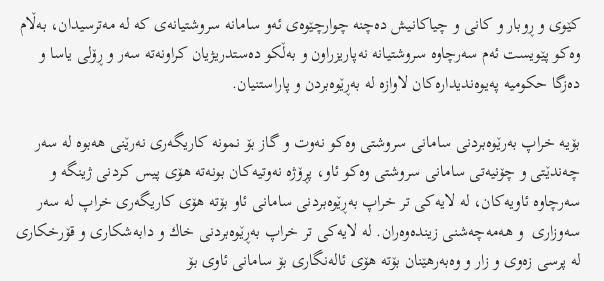كێوى و ڕوبار و كانى و چیاكانیش ده‌چنه‌ چوارچێوه‌ى ئه‌و سامانه‌ سروشتیانه‌ى كه‌ له‌ مه‌ترسیدان، به‌ڵام وه‌كو پێویست ئه‌م سه‌رچاوه‌ سروشتیانه‌ نه‌پاریزراون و به‌ڵكو ده‌ستدریژیان كراونه‌ته‌ سه‌ر و ڕۆلى یاسا و ده‌زگا حكومیه‌ په‌یوه‌ندیداره‌كان لاوازه‌ له‌ به‌ڕێوه‌بردن و پاراستنیان.

بۆیه‌ خراپ به‌رێوه‌بردنى سامانى سروشتى وه‌كو نه‌وت و گاز بۆ نمونه‌ كاریگه‌رى نه‌رێنى هه‌بوه‌ له‌ سه‌ر چه‌ندێتى و چۆنیه‌تى سامانى سروشتى وه‌كو ئاو، پڕۆژه‌ نه‌وتیه‌كان بونه‌ته‌ هۆى پیس كردنى ژینگه‌ و سه‌رچاوه‌ ئاویه‌كان، له‌ لایه‌كى تر خراپ به‌ڕێوه‌بردنى سامانى ئاو بۆته‌ هۆى كاریگه‌رى خراپ له‌ سه‌ر سه‌وزارى  و هه‌مه‌چه‌شنى زینده‌وه‌ران. له‌ لایه‌كى تر خراپ به‌ڕێوه‌بردنى خاك و دابه‌شكارى و قۆرخكارى له‌ پرسى زه‌وى و زار و وه‌به‌رهێنان بۆته‌ هۆى ئاله‌نگارى بۆ سامانى ئاوى بۆ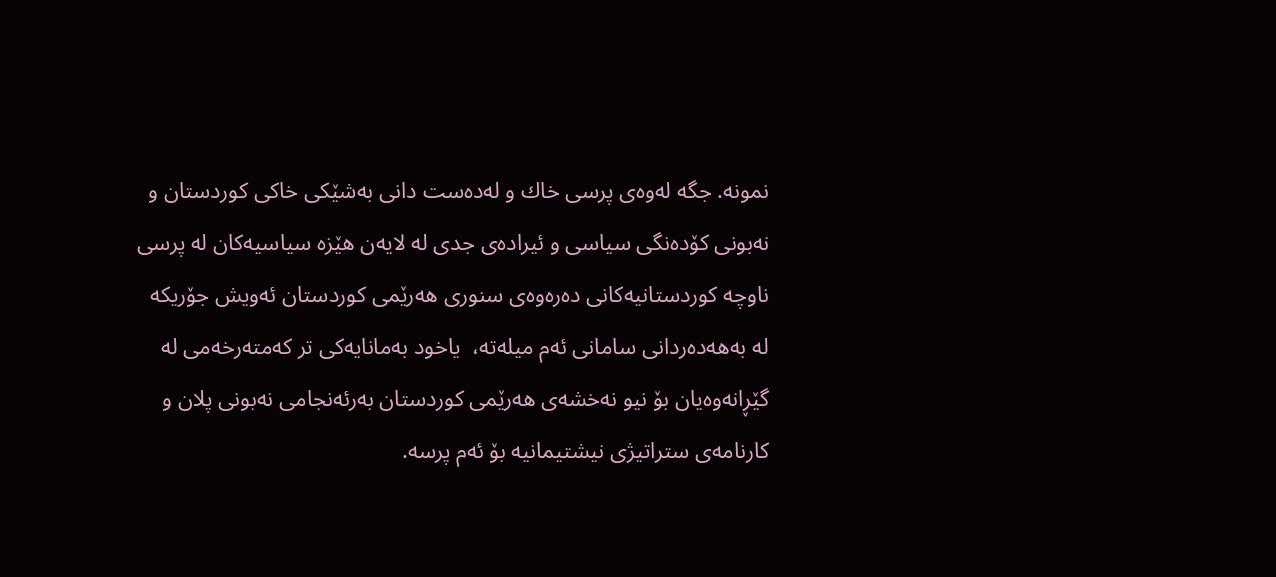نمونه‌. جگه‌ له‌وه‌ى پرسی خاك و له‌ده‌ست دانى به‌شێكى خاكى كوردستان و نه‌بونى كۆده‌نگى سیاسى و ئیراده‌ى جدى له‌ لایه‌ن هێزه‌ سیاسیه‌كان له‌ پرسی ناوچه‌ كوردستانیه‌كانى ده‌ره‌وه‌ى سنورى هه‌رێمى كوردستان ئه‌ویش جۆریكه‌ له‌ به‌هه‌ده‌ردانى سامانى ئه‌م میله‌ته‌،  یاخود به‌مانایه‌كى تر كه‌مته‌رخه‌مى له‌ گێڕانه‌وه‌یان بۆ نیو نه‌خشه‌ى هه‌رێمى كوردستان به‌رئه‌نجامى نه‌بونى پلان و كارنامه‌ى ستراتیژى نیشتیمانیه‌ بۆ ئه‌م پرسه‌.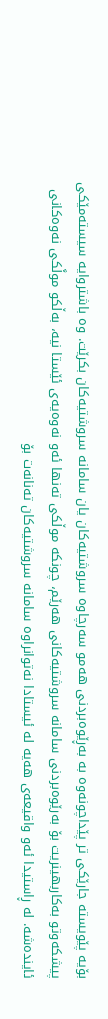بۆیه‌ پێویسته‌ جارێكى تر پێداچونه‌وه‌ به‌ به‌ڕێوه‌بردنى هه‌مو سه‌رچاوه‌ سروشتیه‌كان یان سامانه‌ سروشتیه‌كان بكرێت. وه‌ باشتروایه‌ سیسته‌مێكى پیشكه‌وتو به‌كاربهینریت بۆ به‌رێوه‌بردنى سامانه‌ سروشتیه‌كانى هه‌رێم، چونكه‌ موڵكى ته‌نها ئه‌و نه‌وه‌یه‌ى ئێستا نیه‌، به‌ڵكو موڵَكى نه‌وه‌كانى ئاینده‌شه‌. له‌ ڕاستیدا ئه‌و واقیعه‌ى هه‌یه‌ له‌ ئیستادا نه‌توانراوه‌ سامانه‌ سروشتیه‌كان ته‌نانه‌ت بۆ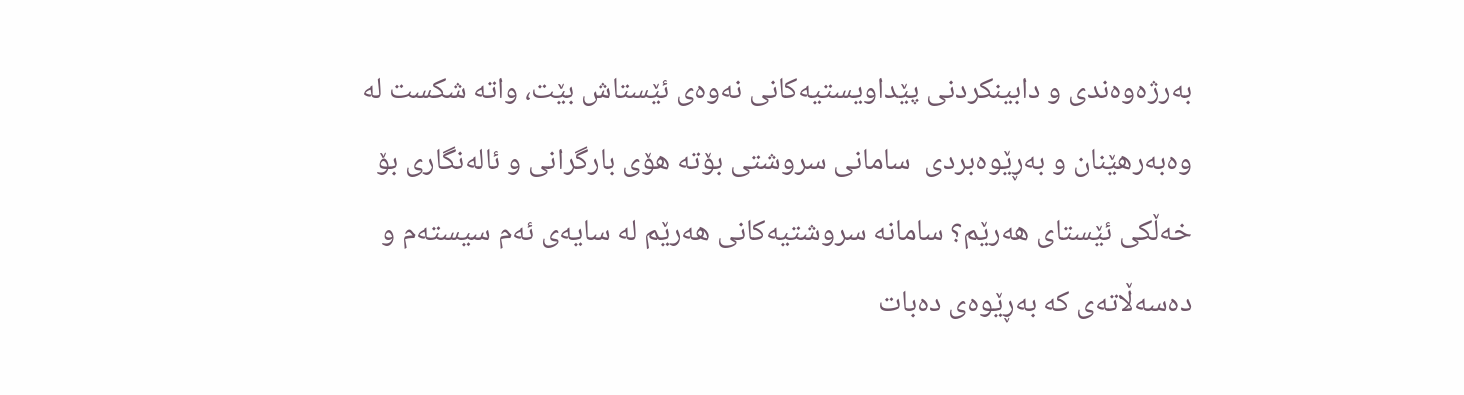به‌رژه‌وه‌ندى و دابینكردنى پێداویستیه‌كانى نه‌وه‌ى ئێستاش بێت، واته‌ شكست له‌ وه‌به‌رهێنان و به‌ڕێوه‌بردى  سامانى سروشتى بۆته‌ هۆى بارگرانى و ئاله‌نگارى بۆ خه‌ڵكى ئێستاى هه‌رێم؟ سامانه‌ سروشتیه‌كانى هه‌رێم له‌ سایه‌ى ئه‌م سیسته‌م و ده‌سه‌ڵاته‌ى كه‌ به‌ڕێوه‌ى ده‌بات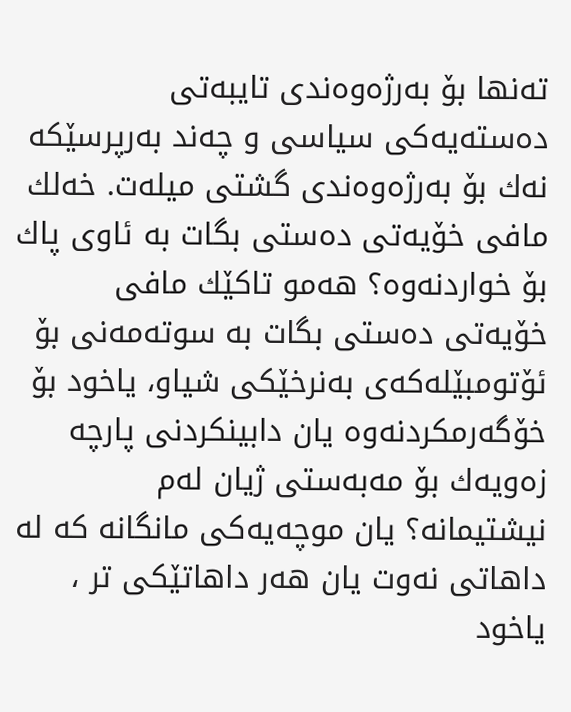ته‌نها بۆ به‌رژه‌وه‌ندى تایبه‌تى ده‌سته‌یه‌كى سیاسى و چه‌ند به‌رپرسێكه‌ نه‌ك بۆ به‌رژه‌وه‌ندى گشتى میله‌ت. خه‌لك مافى خۆیه‌تى ده‌ستى بگات به‌ ئاوى پاك بۆ خواردنه‌وه‌؟ هه‌مو تاكێك مافى خۆیه‌تى ده‌ستى بگات به‌ سوته‌مه‌نى بۆ ئۆتومبێله‌كه‌ى به‌نرخێكى شیاو، یاخود بۆ خۆگه‌رمكردنه‌وه‌ یان دابینكردنى پارچه‌ زه‌ویه‌ك بۆ مه‌به‌ستى ژیان له‌م نیشتیمانه‌؟ یان موچه‌یه‌كى مانگانه‌ كه‌ له‌ داهاتى نه‌وت یان هه‌ر داهاتێكى تر ، یاخود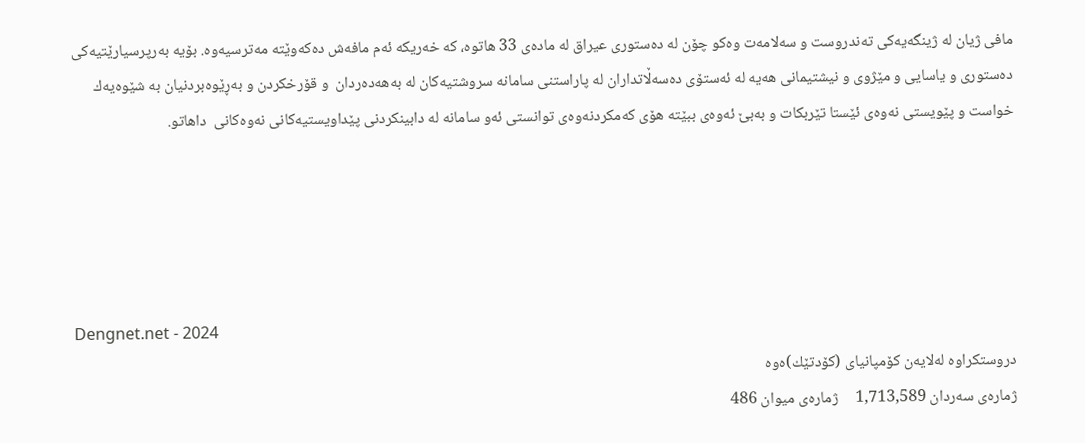مافى ژیان له‌ ژینگه‌یه‌كى ته‌ندروست و سه‌لامه‌ت وه‌كو چۆن له‌ ده‌ستورى عیراق له‌ ماده‌ى 33 هاتوه‌، كه‌ خه‌ریكه‌ ئه‌م مافه‌ش ده‌كه‌وێته‌ مه‌ترسیه‌وه‌. بۆیه‌ به‌رپرسیارێتیه‌كى ده‌ستورى و یاسایی و مێژوى و نیشتیمانى هه‌یه‌ له‌ ئه‌ستۆى ده‌سه‌ڵاتداران له‌ پاراستنى سامانه‌ سروشتیه‌كان له‌ به‌هه‌ده‌ردان  و قۆرخكردن و به‌ڕێوه‌بردنیان به‌ شێوه‌یه‌ك خواست و پێویستى نه‌وه‌ى ئێستا تێربكات و به‌بێ ئه‌وه‌ى ببێته‌ هۆى كه‌مكردنه‌وه‌ى توانستى ئه‌و سامانه‌ له‌ دابینكردنى پێداویستیه‌كانى نه‌وه‌كانى  داهاتو.





Dengnet.net - 2024
دروستکراوە لەلایەن کۆمپانیای (کۆدتێك)ەوە
ژمارەی سەردان 1,713,589     ژمارەی میوان 486